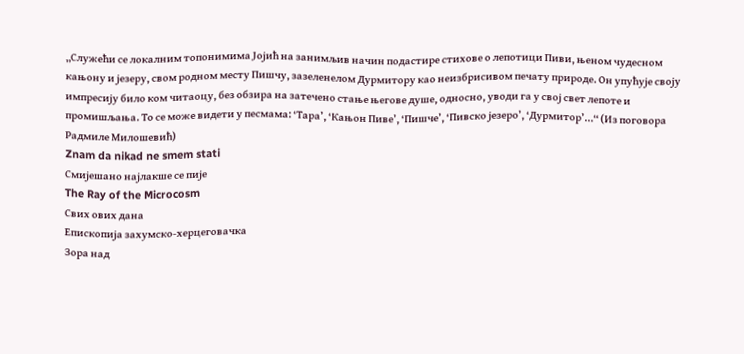„Служећи се локалним топонимима Јојић на занимљив начин подастире стихове о лепотици Пиви, њеном чудесном кањону и језеру, свом родном месту Пишчу, зазеленелом Дурмитору као неизбрисивом печату природе. Он упућује своју импресију било ком читаоцу, без обзира на затечено стање његове душе, односно, уводи га у свој свет лепоте и промишљања. То се може видети у песмама: ‘Тара’, ‘Кањон Пиве’, ‘Пишче’, ‘Пивско језеро’, ‘Дурмитор’…“ (Из поговора Радмиле Милошевић)
Znam da nikad ne smem stati
Смијешано најлакше се пије
The Ray of the Microcosm
Свих ових дана
Епископија захумско-херцеговачка
Зора над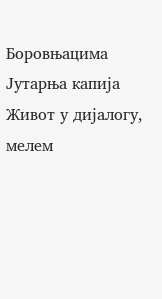Боровњацима
Јутарња капија
Живот у дијалогу, мелем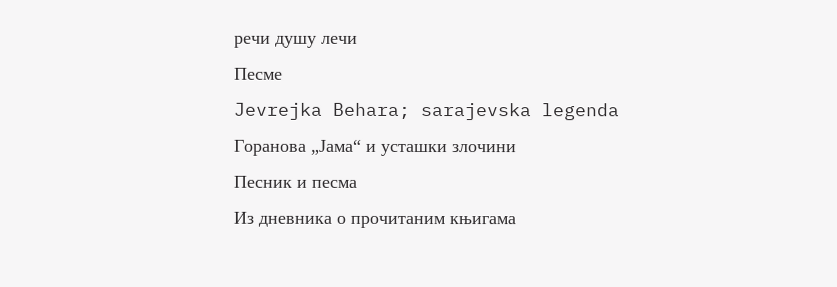речи душу лечи
Песме
Jevrejka Behara; sarajevska legenda
Горанова „Јама“ и усташки злочини
Песник и песма
Из дневника о прочитаним књигама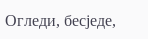Огледи, бесједe,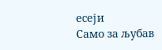есеји
Само за љубав